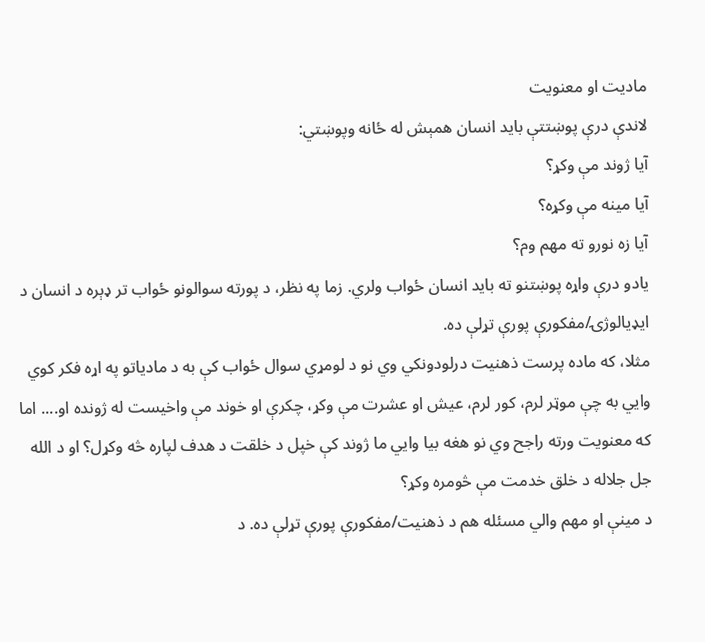ماديت او معنويت
لاندې درې پوښتتې بايد انسان همېش له ځانه وپوښتي:
آيا ژوند مې وکړ؟
آيا مينه مې وکړه؟
آيا زه نورو ته مهم وم؟
يادو درې واړه پوښتنو ته بايد انسان ځواب ولري. زما په نظر، د پورته سوالونو ځواب تر ډېره د انسان د ايډيالوژۍ/مفکورې پورې تړلې ده.
مثلا، که ماده پرست ذهنيت درلودونکي وي نو د لومړي سوال ځواب کې به د مادياتو په اړه فکر کوي وايي به چې موټر لرم، کور لرم، عيش او عشرت مې وکړ، چکرې او خوند مې واخيست له ژونده او.... اما که معنويت ورته راجح وي نو هغه بيا وايي ما ژوند کې خپل د خلقت د هدف لپاره څه وکړل؟ او د الله جل جلاله د خلق خدمت مې څومره وکړ؟
د مينې او مهم والي مسئله هم د ذهنيت/مفکورې پورې تړلې ده. د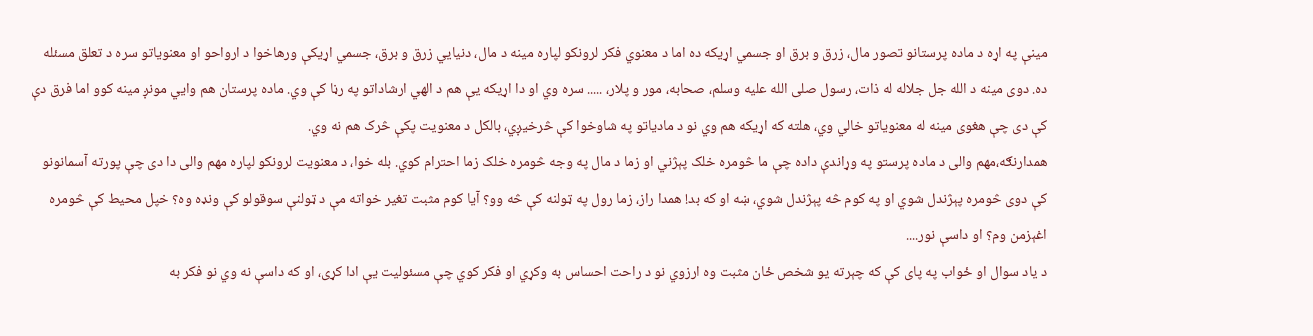مينې په اړه د ماده پرستانو تصور مال، زرق و برق او جسمي اړيکه ده اما د معنوي فکر لرونکو لپاره مينه د مال، دنيايي زرق و برق، جسمي اړيکې ورهاخوا د ارواحو او معنوياتو سره د تعلق مسئله ده. دوی مينه د الله جل جلاله له ذات، رسول صلى الله عليه وسلم، صحابه، مور و پلار، ..... سره وي او دا اړيکه يې هم د الهي ارشاداتو په رڼا کې وي. ماده پرستان هم وايي مونږ مينه کوو اما فرق دې کې دی چې هغوی مينه له معنوياتو خالي وي، هلته که اړيکه هم وي نو د مادياتو په شاوخوا کې څرخيږي، بالکل د معنويت پکې څرک هم نه وي.
همدارنګه،مهم والی د ماده پرستو په وړاندې داده چې ما څومره خلک پېژني او زما د مال په وجه څومره خلک زما احترام کوي. بله خوا، د معنويت لرونکو لپاره مهم والی دا دی چې پورته آسمانونو کې دوی څومره پېژندل شوي او په کوم څه پېژندل شوي، ښه او که بد! همدا راز، زما رول په ټولنه کې څه وو؟ آيا کوم مثبت تغير خواته مې د ټولنې سوقولو کې ونډه وه؟ خپل محيط کې څومره اغېزمن وم؟ او داسې نور....
د ياد سوال او ځواب په پای کې که چېرته يو شخص ځان مثبت وه ارزوي نو د راحت احساس به وکړي او فکر کوي چې مسئوليت يې ادا کړی، او که داسې نه وي نو فکر به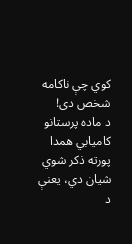کوي چې ناکامه شخص دی!
د ماده پرستانو کاميابي همدا پورته ذکر شوي شيان دي، يعنې د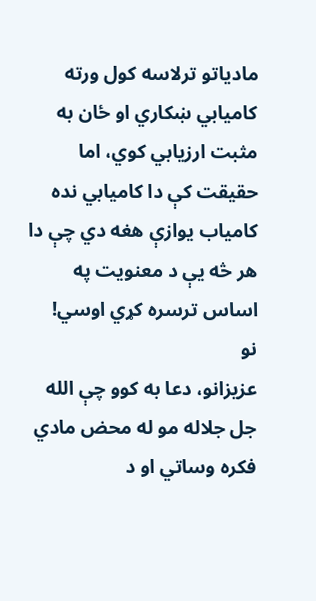مادياتو ترلاسه کول ورته کاميابي ښکاري او ځان به مثبت ارزيابي کوي، اما حقيقت کې دا کاميابي نده
کامياب يوازې هغه دي چې دا هر څه يې د معنويت په اساس ترسره کړي اوسي!
نو
عزيزانو، دعا به کوو چې الله جل جلاله مو له محض مادي فکره وساتي او د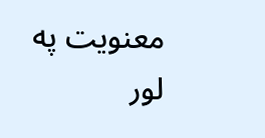معنويت په لور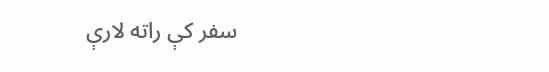سفر کې راته لارې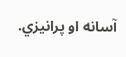آسانه او پرانيزي.